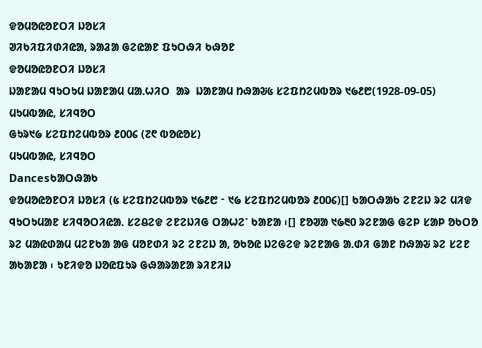ᱫᱚᱢᱚᱭᱚᱱᱛᱤ ᱡᱚᱥᱤ
ᱣᱤᱠᱤᱯᱤᱰᱤᱭᱟ, ᱨᱟᱲᱟ ᱜᱮᱭᱟᱱ ᱯᱩᱛᱷᱤ ᱠᱷᱚᱱ
ᱫᱚᱢᱚᱭᱚᱱᱛᱤ ᱡᱚᱥᱤ
ᱡᱟᱱᱟᱢ ᱧᱩᱛᱩᱢ ᱡᱟᱱᱟᱢ ᱢᱟᱹᱦᱤᱛ  ᱟᱨ  ᱡᱟᱱᱟᱢ ᱴᱷᱟᱶ᱕ ᱥᱮᱯᱴᱮᱢᱵᱚᱨ ᱑᱙᱒᱘(1928-09-05)
ᱢᱩᱢᱵᱟᱭ, ᱥᱤᱧᱚᱛ
ᱜᱩᱨ᱑᱙ ᱥᱮᱯᱴᱮᱢᱵᱚᱨ ᱒᱐᱐᱔ (᱗᱖ ᱵᱚᱭᱚᱥ)
ᱢᱩᱢᱵᱟᱭ, ᱥᱤᱧᱚᱛ
Dancesᱠᱟᱛᱷᱟᱠ
ᱫᱚᱢᱚᱭᱚᱱᱛᱤ ᱡᱚᱥᱤ (᱕ ᱥᱮᱯᱴᱮᱢᱵᱚᱨ ᱑᱙᱒᱘ ᱼ ᱑᱙ ᱥᱮᱯᱴᱮᱢᱵᱚᱨ ᱒᱐᱐᱔)[] ᱠᱟᱛᱷᱟᱠ ᱮᱱᱮᱡ ᱨᱮ ᱢᱤᱫ ᱧᱩᱛᱩᱢᱟᱱ ᱥᱤᱧᱚᱛᱤᱭᱟᱹ ᱥᱮᱪᱮᱫ ᱮᱱᱮᱡᱤᱜ ᱛᱟᱦᱮᱸ ᱠᱟᱱᱟ ᱾[] ᱱᱚᱣᱟ ᱑᱙᱓᱐ ᱨᱮᱱᱟᱜ ᱜᱮᱞ ᱥᱟᱞ ᱚᱠᱛᱚ ᱨᱮ ᱢᱟᱭᱰᱟᱢ ᱢᱮᱱᱠᱟ ᱟᱜ ᱢᱚᱱᱰᱤ ᱨᱮ ᱮᱱᱮᱡ ᱟ, ᱚᱠᱚᱭ ᱡᱮᱜᱮᱫ ᱨᱮᱱᱟᱜ ᱟᱹᱰᱤ ᱜᱟᱱ ᱴᱷᱟᱶ ᱨᱮ ᱥᱮᱱ ᱟᱠᱟᱱᱟ ᱾ ᱩᱱᱤᱫᱚ ᱡᱚᱭᱯᱩᱨ ᱜᱷᱟᱨᱟᱱᱟ ᱨᱤᱱᱤᱡ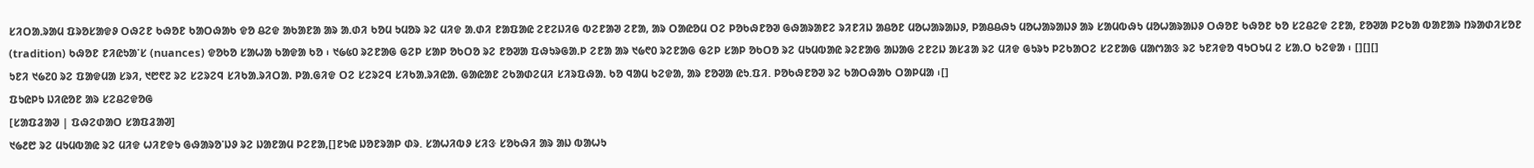ᱥᱤᱛᱟᱹᱨᱟᱢ ᱯᱨᱚᱥᱟᱫᱽ ᱛᱷᱮᱱ ᱠᱷᱚᱱ ᱠᱟᱛᱷᱟᱠ ᱫᱚ ᱪᱮᱫ ᱟᱠᱟᱱᱟ ᱟᱨ ᱟᱹᱰᱤ ᱠᱚᱢ ᱩᱢᱚᱨ ᱨᱮ ᱢᱤᱫ ᱟᱹᱰᱤ ᱱᱟᱯᱟᱭ ᱮᱱᱮᱡᱤᱜ ᱵᱮᱱᱟᱣ ᱮᱱᱟ, ᱟᱨ ᱛᱟᱭᱚᱢ ᱛᱮ ᱞᱚᱠᱷᱱᱚᱣ ᱜᱷᱟᱨᱟᱱᱮ ᱨᱤᱱᱤᱡ ᱟᱪᱚᱱ ᱢᱚᱦᱟᱨᱟᱡᱽ, ᱞᱟᱪᱪᱷᱩ ᱢᱚᱦᱟᱨᱟᱡᱽ ᱟᱨ ᱥᱟᱢᱵᱷᱩ ᱢᱚᱦᱟᱨᱟᱡᱽ ᱛᱷᱚᱱ ᱠᱷᱚᱱ ᱠᱚ ᱥᱮᱪᱮᱫ ᱮᱱᱟ, ᱱᱚᱣᱟ ᱞᱮᱠᱟ ᱵᱟᱱᱟᱨ ᱴᱨᱟᱰᱤᱥᱚᱱ (tradition) ᱠᱷᱚᱱ ᱱᱤᱭᱩᱟᱸᱥ (nuances) ᱫᱚᱠᱚ ᱥᱟᱦᱟ ᱠᱟᱫᱟ ᱠᱚ ᱾ ᱑᱙᱕᱐ ᱨᱮᱱᱟᱜ ᱜᱮᱞ ᱥᱟᱞ ᱚᱠᱛᱚ ᱨᱮ ᱱᱚᱣᱟ ᱯᱷᱩᱨᱜᱟᱹᱞ ᱮᱱᱟ ᱟᱨ ᱑᱙᱖᱐ ᱨᱮᱱᱟᱜ ᱜᱮᱞ ᱥᱟᱞ ᱚᱠᱛᱚ ᱨᱮ ᱢᱩᱢᱵᱟᱭ ᱨᱮᱱᱟᱜ ᱟᱡᱟᱜ ᱮᱱᱮᱡ ᱟᱥᱲᱟ ᱨᱮ ᱢᱤᱫ ᱜᱩᱨᱩ ᱞᱮᱠᱟᱛᱮ ᱥᱮᱱᱟᱜ ᱢᱟᱬᱟᱝ ᱨᱮ ᱩᱱᱤᱫᱚ ᱧᱩᱛᱩᱢ ᱮ ᱥᱟᱹᱛ ᱠᱮᱫᱟ ᱾ [][][]
ᱩᱱᱤ ᱑᱙᱗᱐ ᱨᱮ ᱯᱟᱫᱢᱟ ᱥᱨᱤ, ᱑᱘᱖᱗ ᱨᱮ ᱥᱮᱨᱮᱧ ᱥᱤᱠᱟᱹᱨᱤᱛᱟᱹ ᱞᱟᱹᱜᱤᱫ ᱛᱮ ᱥᱮᱨᱮᱧ ᱥᱤᱠᱟᱹᱨᱤᱭᱟᱹ ᱜᱟᱭᱟᱱ ᱮᱠᱟᱰᱮᱢᱤ ᱥᱤᱨᱯᱷᱟᱹ ᱠᱚ ᱧᱟᱢ ᱠᱮᱫᱟ, ᱟᱨ ᱱᱚᱣᱟ ᱭᱩ.ᱯᱤ. ᱞᱚᱠᱷᱱᱚᱣ ᱨᱮ ᱠᱟᱛᱷᱟᱠ ᱛᱟᱞᱢᱟ ᱾[]
ᱯᱩᱭᱞᱩ ᱡᱤᱭᱚᱱ ᱟᱨ ᱥᱮᱪᱮᱫᱚᱜ
[ᱥᱟᱯᱲᱟᱣ | ᱯᱷᱮᱰᱟᱛ ᱥᱟᱯᱲᱟᱣ]
᱑᱙᱒᱘ ᱨᱮ ᱢᱩᱢᱵᱟᱭ ᱨᱮ ᱢᱤᱫ ᱦᱤᱱᱫᱩ ᱜᱷᱟᱨᱚᱸᱡᱽ ᱨᱮ ᱡᱟᱱᱟᱢ ᱞᱮᱱᱟ,[]ᱱᱩᱭ ᱡᱚᱱᱨᱟᱞ ᱰᱨ. ᱥᱟᱦᱤᱵᱽ ᱥᱤᱝ ᱥᱚᱠᱷᱤ ᱟᱨ ᱟᱡ ᱵᱟᱦᱩ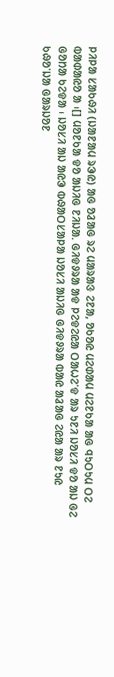ᱞᱤᱞᱟ ᱥᱟᱠᱷᱤ (ᱡᱟᱱᱟᱢ ᱨᱳᱭ) ᱟᱜ ᱚᱲᱟᱜ ᱨᱮ ᱢᱟᱨᱟᱝ ᱮᱱᱟ, ᱚᱠᱚᱭ ᱢᱮᱰᱟᱢ ᱢᱮᱱᱠᱟ ᱟᱜ ᱧᱩᱛᱩᱢ ᱛᱮ ᱵᱟᱰᱟᱭᱚ ᱟ ᱾[] ᱢᱚᱱᱠᱟ ᱫᱚ ᱟᱡᱤᱜ ᱱᱤᱡᱟᱹ ᱜᱤᱫᱽᱨᱟ ᱟᱫ ᱞᱮᱫᱮᱭᱟ ᱛᱟᱦᱮᱸᱫ ᱟᱨ ᱩᱱᱤ ᱡᱚᱥᱤ ᱫᱚ ᱟᱡ ᱜᱮ ᱜᱚᱴᱟ ᱠᱮᱫᱟ ᱾ ᱡᱚᱥᱤ ᱟᱡ ᱟᱭᱳ ᱵᱷᱟᱛᱥᱟᱞᱟ ᱡᱚᱥᱤ ᱟᱡᱤᱜ ᱜᱤᱫᱽᱨᱟ ᱵᱟᱭ ᱟᱲᱟᱜ ᱮᱭᱟ ᱟᱨ ᱱᱩᱭ ᱠᱷᱚᱸᱡᱟ ᱜᱟᱨᱡᱚᱱ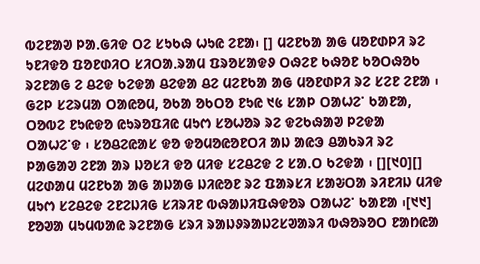ᱵᱮᱱᱟᱣ ᱞᱟᱹᱜᱤᱫ ᱛᱮ ᱥᱩᱠᱷ ᱦᱩᱭ ᱮᱱᱟ᱾ [] ᱢᱮᱱᱠᱟ ᱟᱜ ᱢᱚᱱᱰᱞᱤ ᱨᱮ ᱩᱱᱤᱫᱚ ᱯᱚᱱᱰᱤᱛ ᱥᱤᱛᱟᱹᱨᱟᱢ ᱯᱨᱚᱥᱟᱫᱽ ᱛᱷᱮᱱ ᱠᱷᱚᱱ ᱠᱚᱛᱷᱚᱠ ᱨᱮᱱᱟᱜ ᱮ ᱪᱮᱫ ᱠᱮᱫᱟ ᱪᱮᱫᱟ ᱪᱮ ᱢᱮᱱᱠᱟ ᱟᱜ ᱢᱚᱱᱰᱞᱤ ᱨᱮ ᱥᱮᱱ ᱮᱱᱟ ᱾ ᱜᱮᱞ ᱥᱮᱨᱢᱟ ᱛᱟᱭᱚᱢ, ᱚᱠᱟ ᱚᱠᱛᱚ ᱱᱩᱭ ᱑᱕ ᱥᱟᱞ ᱛᱟᱦᱮᱸ ᱠᱟᱱᱟ, ᱛᱚᱵᱮ ᱱᱩᱭᱫᱚ ᱭᱩᱨᱚᱯᱤᱭ ᱢᱩᱬ ᱥᱚᱦᱚᱨ ᱨᱮ ᱫᱮᱠᱷᱟᱣ ᱞᱮᱫᱟ ᱛᱟᱦᱮᱸᱫ ᱾ ᱥᱚᱪᱮᱭᱟᱥ ᱫᱚ ᱫᱚᱢᱚᱭᱚᱱᱛᱤ ᱟᱡ ᱟᱭᱳ ᱪᱟᱠᱨᱤ ᱨᱮ ᱞᱟᱜᱟᱣ ᱮᱱᱟ ᱟᱨ ᱡᱚᱥᱤ ᱫᱚ ᱢᱤᱫ ᱥᱮᱪᱮᱫ ᱮ ᱥᱟᱹᱛ ᱠᱮᱫᱟ ᱾ [][᱑᱐][] ᱢᱮᱰᱟᱢ ᱢᱮᱱᱠᱟ ᱟᱜ ᱟᱡᱟᱜ ᱡᱤᱭᱚᱱ ᱨᱮ ᱯᱟᱨᱥᱤ ᱥᱟᱶᱛᱟ ᱨᱤᱱᱤᱡ ᱢᱤᱫ ᱢᱩᱬ ᱥᱮᱪᱮᱫ ᱮᱱᱮᱡᱤᱜ ᱥᱤᱨᱤᱱ ᱵᱷᱟᱡᱤᱯᱷᱫᱚᱨ ᱛᱟᱦᱮᱸ ᱠᱟᱱᱟ ᱾[᱑᱑]
ᱱᱚᱣᱟ ᱢᱩᱢᱵᱟᱭ ᱨᱮᱱᱟᱜ ᱥᱨᱤ ᱨᱟᱡᱽᱨᱟᱡᱮᱥᱣᱟᱨᱤ ᱵᱷᱚᱨᱚᱛ ᱱᱟᱴᱭᱟ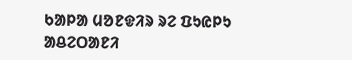ᱠᱟᱞᱟ ᱢᱚᱱᱫᱤᱨ ᱨᱮ ᱯᱩᱭᱞᱩ ᱟᱪᱮᱛᱟᱱᱤ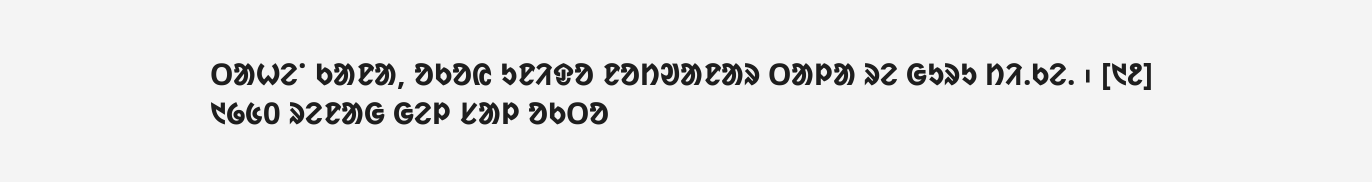ᱛᱟᱦᱮᱸ ᱠᱟᱱᱟ, ᱚᱠᱚᱭ ᱩᱱᱤᱫᱚ ᱱᱚᱴᱣᱟᱱᱟᱨ ᱛᱟᱞᱟ ᱨᱮ ᱜᱩᱨᱩ ᱴᱤ.ᱠᱮ. ᱾ [᱑᱒]
᱑᱙᱕᱐ ᱨᱮᱱᱟᱜ ᱜᱮᱞ ᱥᱟᱞ ᱚᱠᱛᱚ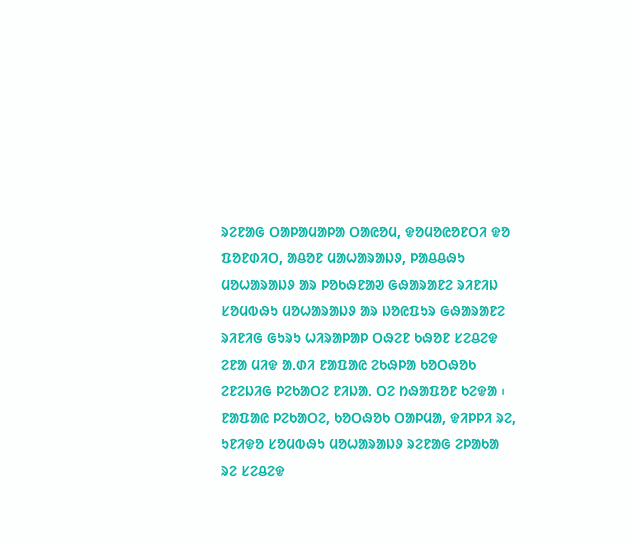ᱨᱮᱱᱟᱜ ᱛᱟᱞᱟᱢᱟᱞᱟ ᱛᱟᱭᱚᱢ, ᱫᱚᱢᱚᱭᱚᱱᱛᱤ ᱫᱚ ᱯᱚᱱᱰᱤᱛ, ᱟᱪᱚᱱ ᱢᱟᱦᱟᱨᱟᱡᱽ, ᱞᱟᱪᱪᱷᱩ ᱢᱚᱦᱟᱨᱟᱡᱽ ᱟᱨ ᱞᱚᱠᱷᱱᱟᱣ ᱜᱷᱟᱨᱟᱱᱮ ᱨᱤᱱᱤᱡ ᱥᱚᱢᱵᱷᱩ ᱢᱚᱦᱟᱨᱟᱡᱽ ᱟᱨ ᱡᱚᱭᱯᱩᱨ ᱜᱷᱟᱨᱟᱱᱮ ᱨᱤᱱᱤᱜ ᱜᱩᱨᱩ ᱦᱤᱨᱟᱞᱟᱞ ᱛᱷᱮᱱ ᱠᱷᱚᱱ ᱥᱮᱪᱮᱫ ᱮᱱᱟ ᱢᱤᱫ ᱟᱹᱰᱤ ᱱᱟᱯᱟᱭ ᱮᱠᱷᱞᱟ ᱠᱚᱛᱷᱚᱠ ᱮᱱᱮᱡᱤᱜ ᱞᱮᱠᱟᱛᱮ ᱱᱤᱡᱟᱹ ᱛᱮ ᱴᱷᱟᱯᱚᱱ ᱠᱮᱫᱟ ᱾ ᱱᱟᱯᱟᱭ ᱞᱮᱠᱟᱛᱮ, ᱠᱚᱛᱷᱚᱠ ᱛᱟᱞᱢᱟ, ᱫᱤᱞᱞᱤ ᱨᱮ, ᱩᱱᱤᱫᱚ ᱥᱚᱢᱵᱷᱩ ᱢᱚᱦᱟᱨᱟᱡᱽ ᱨᱮᱱᱟᱜ ᱮᱞᱟᱠᱟ ᱨᱮ ᱥᱮᱪᱮᱫ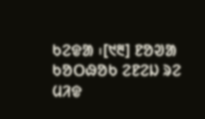ᱠᱮᱫᱟ ᱾[᱑᱓] ᱱᱚᱣᱟ ᱠᱚᱛᱷᱚᱠ ᱮᱱᱮᱡ ᱨᱮ ᱢᱤᱫ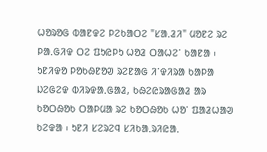ᱦᱚᱨᱚᱜ ᱵᱟᱱᱫᱮ ᱞᱮᱠᱟᱛᱮ "ᱥᱟᱹᱲᱤ" ᱢᱚᱱᱮ ᱨᱮ ᱞᱟᱹᱜᱤᱫ ᱛᱮ ᱯᱩᱭᱞᱩ ᱦᱚᱲ ᱛᱟᱦᱮᱸ ᱠᱟᱱᱟ ᱾
ᱩᱱᱤᱫᱚ ᱞᱚᱠᱷᱱᱚᱣ ᱨᱮᱱᱟᱜ ᱤᱸᱫᱤᱨᱟ ᱠᱟᱞᱟ ᱡᱮᱜᱮᱫ ᱵᱤᱨᱫᱟᱹᱜᱟᱲ, ᱠᱷᱮᱭᱨᱟᱜᱟᱲ ᱟᱨ ᱠᱚᱛᱷᱚᱠ ᱛᱟᱞᱢᱟ ᱨᱮ ᱠᱚᱛᱷᱚᱠ ᱦᱚᱸ ᱯᱟᱲᱦᱟᱣ ᱠᱮᱫᱟ ᱾ ᱩᱱᱤ ᱥᱮᱨᱮᱧ ᱥᱤᱠᱟᱹᱨᱤᱭᱟᱹ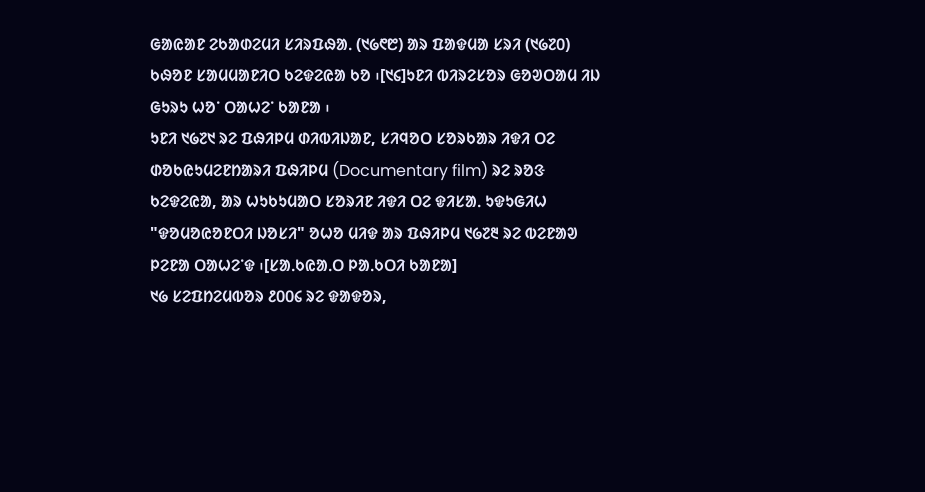ᱜᱟᱭᱟᱱ ᱮᱠᱟᱰᱮᱢᱤ ᱥᱤᱨᱯᱷᱟᱹ (᱑᱙᱖᱘) ᱟᱨ ᱯᱟᱫᱢᱟ ᱥᱨᱤ (᱑᱙᱗᱐) ᱠᱷᱚᱱ ᱥᱟᱢᱢᱟᱱᱤᱛ ᱠᱮᱫᱮᱭᱟ ᱠᱚ ᱾[᱑᱔]ᱩᱱᱤ ᱵᱤᱨᱮᱥᱚᱨ ᱜᱚᱣᱛᱟᱢ ᱤᱡ ᱜᱩᱨᱩ ᱦᱚᱸ ᱛᱟᱦᱮᱸ ᱠᱟᱱᱟ ᱾
ᱩᱱᱤ ᱑᱙᱗᱑ ᱨᱮ ᱯᱷᱤᱞᱢ ᱰᱤᱵᱤᱡᱟᱱ, ᱥᱤᱧᱚᱛ ᱥᱚᱨᱠᱟᱨ ᱤᱫᱤ ᱛᱮ ᱰᱚᱠᱭᱩᱢᱮᱱᱴᱟᱨᱤ ᱯᱷᱤᱞᱢ (Documentary film) ᱨᱮ ᱨᱚᱝ ᱠᱮᱫᱮᱭᱟ, ᱟᱨ ᱦᱩᱠᱩᱢᱟᱛ ᱥᱚᱨᱤᱱ ᱤᱫᱤ ᱛᱮ ᱫᱤᱥᱟᱹ ᱩᱫᱩᱜᱤᱦ "ᱫᱚᱢᱚᱭᱚᱱᱛᱤ ᱡᱚᱥᱤ" ᱚᱦᱚ ᱢᱤᱫ ᱟᱨ ᱯᱷᱤᱞᱢ ᱑᱙᱗᱓ ᱨᱮ ᱵᱮᱱᱟᱣ ᱞᱮᱱᱟ ᱛᱟᱦᱮᱸᱫ ᱾[ᱥᱟᱹᱠᱭᱟᱹᱛ ᱞᱟᱹᱠᱛᱤ ᱠᱟᱱᱟ]
᱑᱙ ᱥᱮᱯᱴᱮᱢᱵᱚᱨ ᱒᱐᱐᱔ ᱨᱮ ᱫᱟᱫᱚᱨ,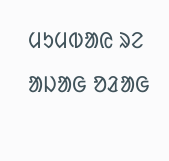ᱢᱩᱢᱵᱟᱭ ᱨᱮ ᱟᱡᱟᱜ ᱚᱲᱟᱜ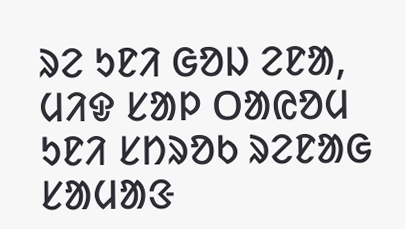ᱨᱮ ᱩᱱᱤ ᱜᱚᱡ ᱮᱱᱟ, ᱢᱤᱫ ᱥᱟᱞ ᱛᱟᱭᱚᱢ ᱩᱱᱤ ᱥᱴᱨᱚᱠ ᱨᱮᱱᱟᱜ ᱥᱟᱢᱟᱝ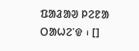ᱯᱟᱲᱟᱣ ᱞᱮᱱᱟ ᱛᱟᱦᱮᱸᱫ ᱾ []